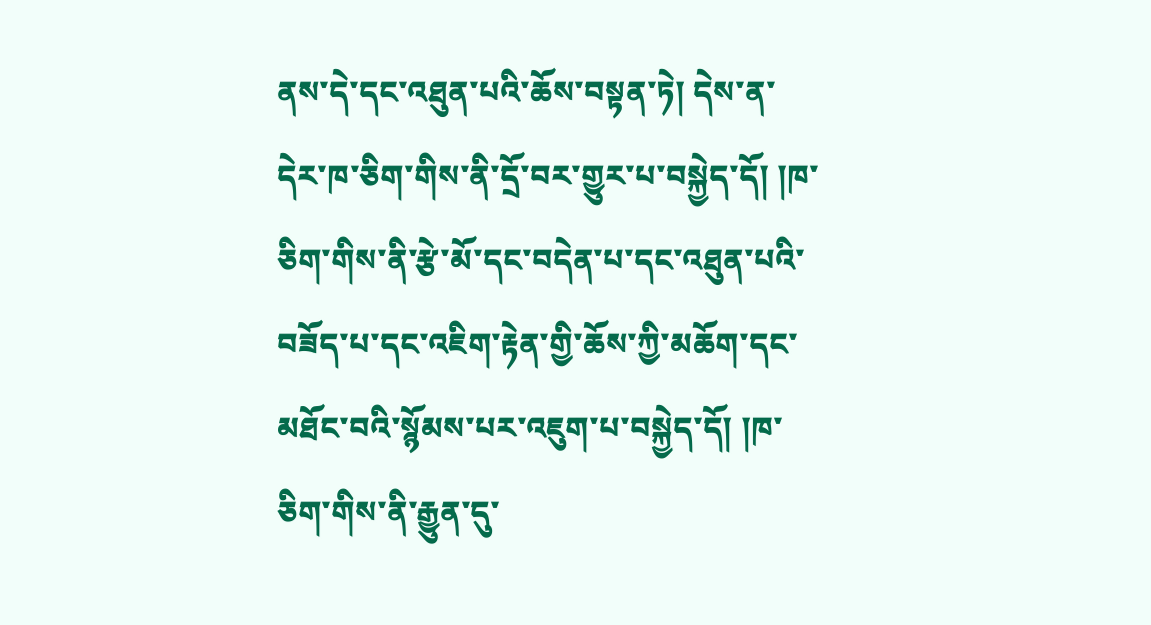ནས་དེ་དང་འཐུན་པའི་ཆོས་བསྟན་ཏེ། དེས་ན་དེར་ཁ་ཅིག་གིས་ནི་དྲོ་བར་གྱུར་པ་བསྐྱེད་དོ། །ཁ་ཅིག་གིས་ནི་རྩེ་མོ་དང་བདེན་པ་དང་འཐུན་པའི་བཟོད་པ་དང་འཇིག་རྟེན་གྱི་ཆོས་ཀྱི་མཆོག་དང་མཐོང་བའི་སྙོམས་པར་འཇུག་པ་བསྐྱེད་དོ། །ཁ་ཅིག་གིས་ནི་རྒྱུན་དུ་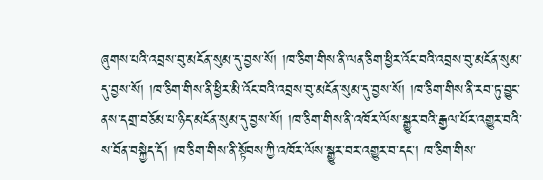ཞུགས་པའི་འབྲས་བུ་མངོན་སུམ་དུ་བྱས་སོ། །ཁ་ཅིག་གིས་ནི་ལན་ཅིག་ཕྱིར་འོང་བའི་འབྲས་བུ་མངོན་སུམ་དུ་བྱས་སོ། །ཁ་ཅིག་གིས་ནི་ཕྱིར་མི་འོང་བའི་འབྲས་བུ་མངོན་སུམ་དུ་བྱས་སོ། །ཁ་ཅིག་གིས་ནི་རབ་ཏུ་བྱུང་ནས་དགྲ་བཅོམ་པ་ཉིད་མངོན་སུམ་དུ་བྱས་སོ། །ཁ་ཅིག་གིས་ནི་འཁོར་ལོས་སྒྱུར་བའི་རྒྱལ་པོར་འགྱུར་བའི་ས་བོན་བསྐྱེད་དོ། །ཁ་ཅིག་གིས་ནི་སྟོབས་ཀྱི་འཁོར་ལོས་སྒྱུར་བར་འགྱུར་བ་དང་། ཁ་ཅིག་གིས་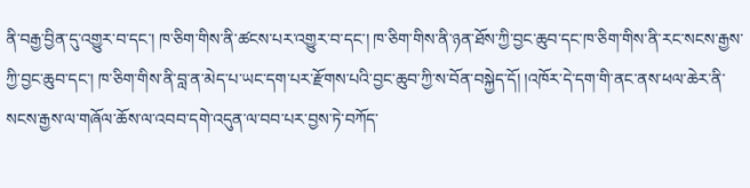ནི་བརྒྱ་བྱིན་དུ་འགྱུར་བ་དང་། ཁ་ཅིག་གིས་ནི་ཚངས་པར་འགྱུར་བ་དང་། ཁ་ཅིག་གིས་ནི་ཉན་ཐོས་ཀྱི་བྱང་ཆུབ་དང་ཁ་ཅིག་གིས་ནི་རང་སངས་རྒྱས་ཀྱི་བྱང་ཆུབ་དང་། ཁ་ཅིག་གིས་ནི་བླ་ན་མེད་པ་ཡང་དག་པར་རྫོགས་པའི་བྱང་ཆུབ་ཀྱི་ས་བོན་བསྐྱེད་དོ། །འཁོར་དེ་དག་གི་ནང་ནས་ཕལ་ཆེར་ནི་སངས་རྒྱས་ལ་གཞོལ་ཆོས་ལ་འབབ་དགེ་འདུན་ལ་བབ་པར་བྱས་ཏེ་བཀོད་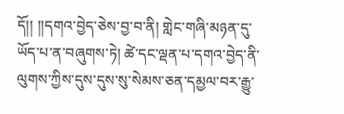དོ།། །།དགའ་བྱེད་ཅེས་བྱ་བ་ནི། གླེང་གཞི་མཉན་དུ་ཡོད་པ་ན་བཞུགས་ཏེ། ཚེ་དང་ལྡན་པ་དགའ་བྱེད་ནི་ལུགས་ཀྱིས་དུས་དུས་སུ་སེམས་ཅན་དམྱལ་བར་རྒྱུ་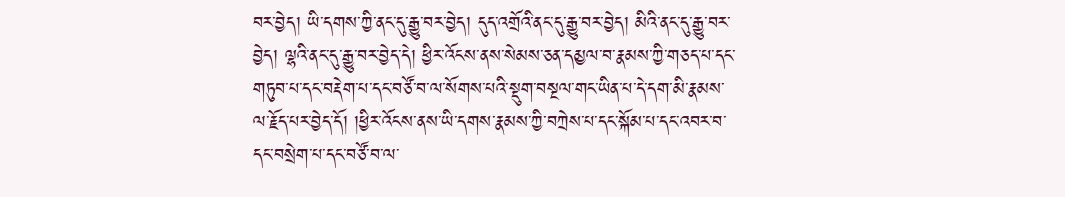བར་བྱེད། ཡི་དགས་ཀྱི་ནང་དུ་རྒྱུ་བར་བྱེད། དུད་འགྲོའི་ནང་དུ་རྒྱུ་བར་བྱེད། མིའི་ནང་དུ་རྒྱུ་བར་བྱེད། ལྷའི་ནང་དུ་རྒྱུ་བར་བྱེད་དེ། ཕྱིར་འོངས་ནས་སེམས་ཅན་དམྱལ་བ་རྣམས་ཀྱི་གཅད་པ་དང་གཏུབ་པ་དང་བརྡེག་པ་དང་བཙོ་བ་ལ་སོགས་པའི་སྡུག་བསྔལ་གང་ཡིན་པ་དེ་དག་མི་རྣམས་ལ་རྗོད་པར་བྱེད་དོ། །ཕྱིར་འོངས་ནས་ཡི་དགས་རྣམས་ཀྱི་བཀྲེས་པ་དང་སྐོམ་པ་དང་འབར་བ་དང་བསྲེག་པ་དང་བཙོ་བ་ལ་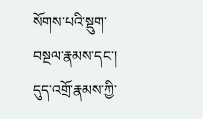སོགས་པའི་སྡུག་བསྔལ་རྣམས་དང་། དུད་འགྲོ་རྣམས་ཀྱི་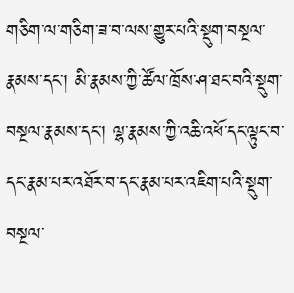གཅིག་ལ་གཅིག་ཟ་བ་ལས་གྱུར་པའི་སྡུག་བསྔལ་རྣམས་དང་། མི་རྣམས་ཀྱི་ཚོལ་ཁྲོས་ཤ་ཐང་བའི་སྡུག་བསྔལ་རྣམས་དང་། ལྷ་རྣམས་ཀྱི་འཆི་འཕོ་དང་ལྟུང་བ་དང་རྣམ་པར་འཐོར་བ་དང་རྣམ་པར་འཇིག་པའི་སྡུག་བསྔལ་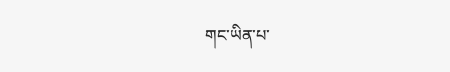གང་ཡིན་པ་